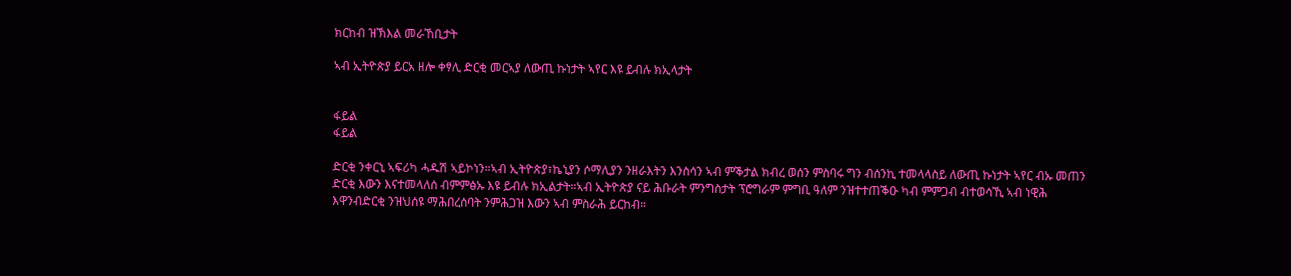ክርከብ ዝኽእል መራኸቢታት

ኣብ ኢትዮጵያ ይርአ ዘሎ ቀፃሊ ድርቂ መርኣያ ለውጢ ኩነታት ኣየር እዩ ይብሉ ክኢላታት


ፋይል
ፋይል

ድርቂ ንቀርኒ ኣፍሪካ ሓዱሽ ኣይኮነን።ኣብ ኢትዮጵያ፣ኬኒያን ሶማሊያን ንዘራእትን እንስሳን ኣብ ምቕታል ክብረ ወሰን ምስባሩ ግን ብሰንኪ ተመላላስይ ለውጢ ኩነታት ኣየር ብኡ መጠን ድርቂ እውን እናተመላለሰ ብምምፅኡ እዩ ይብሉ ክኢልታት።ኣብ ኢትዮጵያ ናይ ሕቡራት ምንግስታት ፕሮግራም ምግቢ ዓለም ንዝተተጠቕዑ ካብ ምምጋብ ብተወሳኺ ኣብ ነዊሕ እዋንብድርቂ ንዝህሰዩ ማሕበረሰባት ንምሕጋዝ እውን ኣብ ምስራሕ ይርከብ።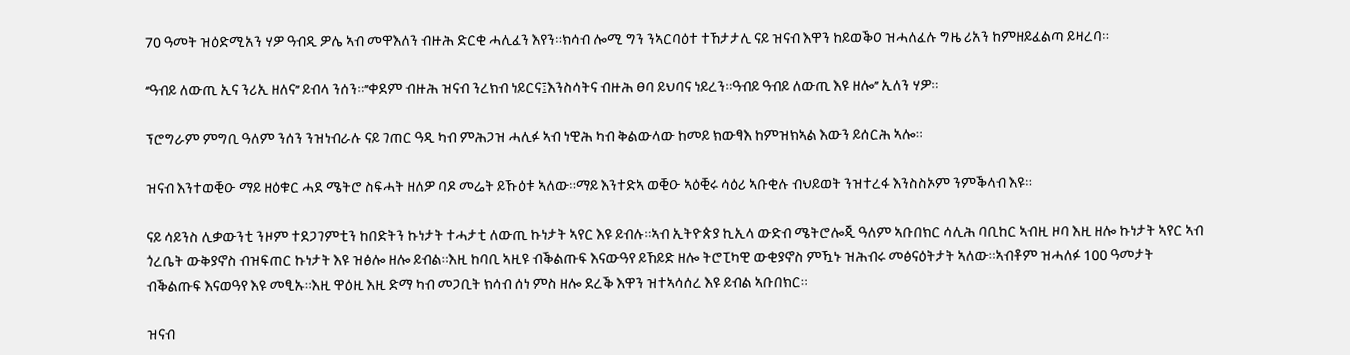70 ዓመት ዝዕድሚአን ሃዎ ዓብዲ ዎሌ ኣብ መዋእለን ብዙሕ ድርቂ ሓሊፈን እየን።ክሳብ ሎሚ ግን ንኣርባዕተ ተኸታታሊ ናይ ዝናብ እዋን ከይወቕዐ ዝሓለፈሉ ግዜ ሪአን ከምዘይፈልጣ ይዛረባ።

‘’ዓብይ ለውጢ ኢና ንሪኢ ዘለና’’ ይብላ ንሰን።’’ቀደም ብዙሕ ዝናብ ንረክብ ነይርና፤እንስሳትና ብዙሕ ፀባ ይህባና ነይረን።ዓብይ ዓብይ ለውጢ እዩ ዘሎ’’ ኢለን ሃዎ።

ፕሮግራም ምግቢ ዓለም ንሰን ንዝነብራሉ ናይ ገጠር ዓዲ ካብ ምሕጋዝ ሓሊፉ ኣብ ነዊሕ ካብ ቅልውላው ከመይ ክውፃእ ከምዝክኣል እውን ይሰርሕ ኣሎ።

ዝናብ እንተወቒዑ ማይ ዘዕቁር ሓደ ሜትሮ ስፍሓት ዘለዎ ባዶ መሬት ይኹዕቱ ኣለው።ማይ እንተድኣ ወቒዑ ኣዕቒሩ ሳዕሪ ኣቡቂሉ ብህይወት ንዝተረፋ እንስስኦም ንምቕላብ እዩ።

ናይ ሳይንስ ሊቃውንቲ ንዞም ተደጋገምቲን ከበድትን ኩነታት ተሓታቲ ለውጢ ኩነታት ኣየር እዩ ይብሉ።ኣብ ኢትዮጵያ ኪኢላ ውድብ ሜትሮሎጂ ዓለም ኣቡበክር ሳሊሕ ባቢከር ኣብዚ ዞባ እዚ ዘሎ ኩነታት ኣየር ኣብ ጎረቤት ውቅያኖስ ብዝፍጠር ኩነታት እዩ ዝፅሎ ዘሎ ይብል።እዚ ከባቢ ኣዚዩ ብቕልጡፍ እናውዓየ ይኸይድ ዘሎ ትሮፒካዊ ውቂያኖስ ምዃኑ ዝሕብሩ መፅናዕትታት ኣለው።ኣብቶም ዝሓለፉ 100 ዓመታት ብቕልጡፍ እናወዓየ እዩ መፂኡ።እዚ ዋዕዚ እዚ ድማ ካብ መጋቢት ክሳብ ሰነ ምስ ዘሎ ደረቕ እዋን ዝተኣሳሰረ እዩ ይብል ኣቡበክር።

ዝናብ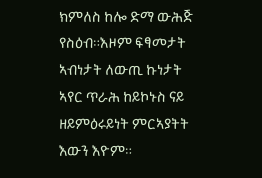ክምለስ ከሎ ድማ ውሕጅ የስዕብ።እዞም ፍፃመታት ኣብነታት ለውጢ ኩነታት ኣየር ጥራሕ ከይኮኑስ ናይ ዘይምዕሩይነት ምርኣያትት እውን እዮም።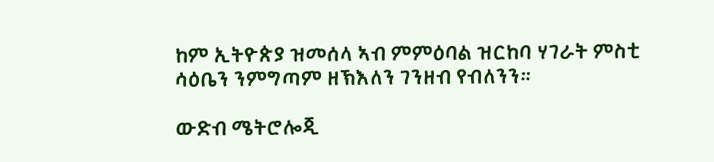ከም ኢትዮጵያ ዝመሰላ ኣብ ምምዕባል ዝርከባ ሃገራት ምስቲ ሳዕቤን ንምግጣም ዘኽእለን ገንዘብ የብለንን።

ውድብ ሜትሮሎጂ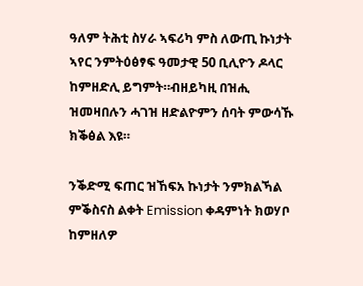ዓለም ትሕቲ ስሃራ ኣፍሪካ ምስ ለውጢ ኩነታት ኣየር ንምትዕፅፃፍ ዓመታዊ 50 ቢሊዮን ዶላር ከምዘድሊ ይግምት።ብዘይካዚ በዝሒ ዝመዛበሉን ሓገዝ ዘድልዮምን ሰባት ምውሳኹ ክቕፅል እዩ።

ንቕድሚ ፍጠር ዝኸፍአ ኩነታት ንምክልኻል ምቕስናስ ልቀት Emission ቀዳምነት ክወሃቦ ከምዘለዎ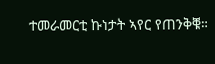ተመራመርቲ ኩነታት ኣየር የጠንቅቑ።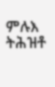ምሉእ ትሕዝቶ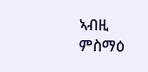ኣብዚ ምስማዕ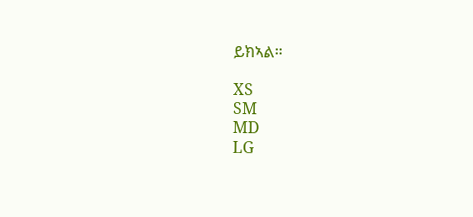ይክኣል።

XS
SM
MD
LG